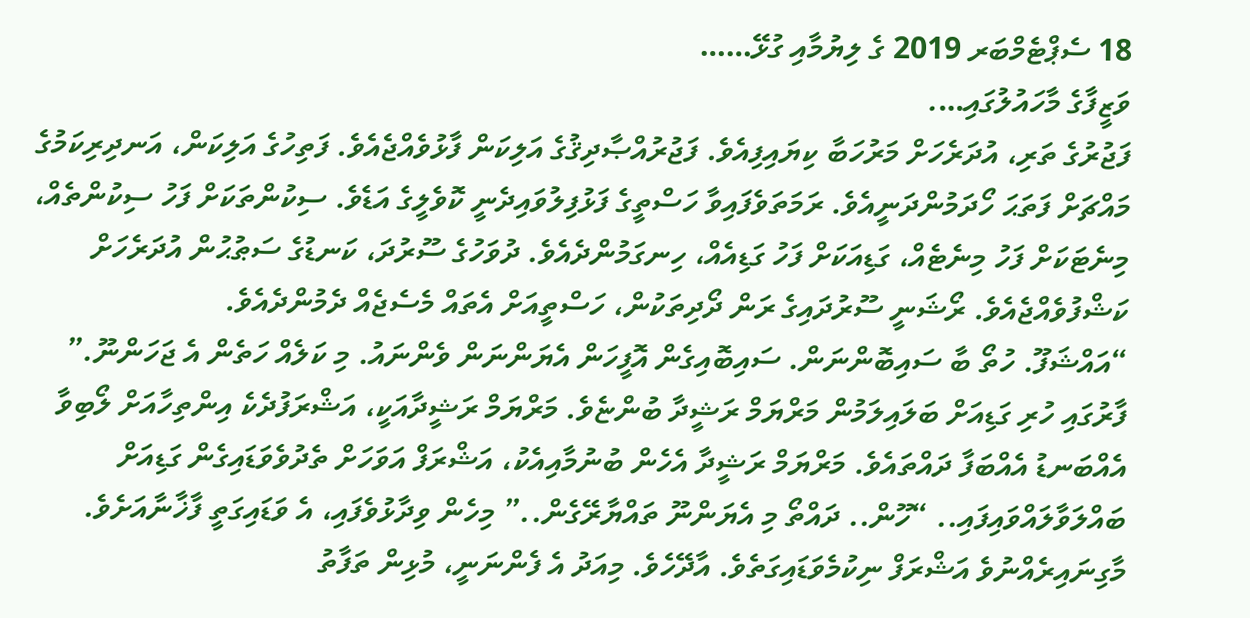18 ސެޕްޓެމްބަރ 2019 ގެ ލިޔުމާއި ގުޅޭ……
ވަޒީފާގެ މާހައުލުގައި….
ފަޖުރުގެ ތަރި، އުދަރެހަށް މަރުހަބާ ކިޔައިފިއެވެ. ފަޖުރުއްޞާދިޤުގެ އަލިކަން ފާޅުވެއްޖެއެވެ. ފަތިހުގެ އަލިކަން، އަނދިރިކަމުގެ މައްޗަށް ފަތަޙަ ހޯދަމުންދަނީއެވެ. ރަމަތަވެފައިވާ ހަސްތީގެ ފަޅުފިލުވައިދެނީ ކޮވެލީގެ އަޑެވެ. ސިކުންތަކަށް ފަހު ސިކުންތެއް، މިނެޓަކަށް ފަހު މިނެޓެއް، ގަޑިއަކަށް ފަހު ގަޑިއެއް، ހިނގަމުންދެއެވެ. ދުވަހުގެ ސޫރުދަ، ކަނޑުގެ ސަޠުޙުން އުދަރެހަށް ކަޝްފުވެއްޖެއެވެ. ރޯޝަނީ ސޫރުދައިގެ ރަން ދޯދިތަކުން، ހަސްތީއަށް އެތައް މެސެޖެއް ދެމުންދެއެވެ.
“އައްޝަފޫ. ހުތޯ ބާ ސައިބޮންނަން. ސައިބޮއިގެން އޮފީހަން އެޔަންނަން ވެންނައު. މި ކަލެއް ހަތެން އެ ޖަހަންނޫ.”
ފާރުގައި ހުރި ގަޑިއަށް ބަލައިލަމުން މަރްޔަމް ރަޝީދާ ބުންޏެވެ. މަރްޔަމް ރަޝީދާއަކީ، އަޝްރަފުދެކެ އިންތިހާއަށް ލޯބިވާ އެއްބަނޑު އެއްބަފާ ދައްތައެވެ. މަރްޔަމް ރަޝީދާ އެހެން ބުނުމާއިއެކު، އަޝްރަފް އަވަހަށް ތެދުވެވަޑައިގެން ގަޑިއަށް ބައްލަވާލައްވައިފައި.. “ހޫން.. ދައްތޯ މި އެޔަންނޫ ތައްޔާރޭގެން..” މިހެން ވިދާޅުވެފައި، އެ ވަޑައިގަތީ ފާޚާނާއަށެވެ.
މާގިނައިރެއްނުވެ އަޝްރަފް ނިކުމެވަޑައިގަތެވެ. އާދޭހެވެ. މިއަދު އެ ފެންނަނީ، މުޅިން ތަފާތު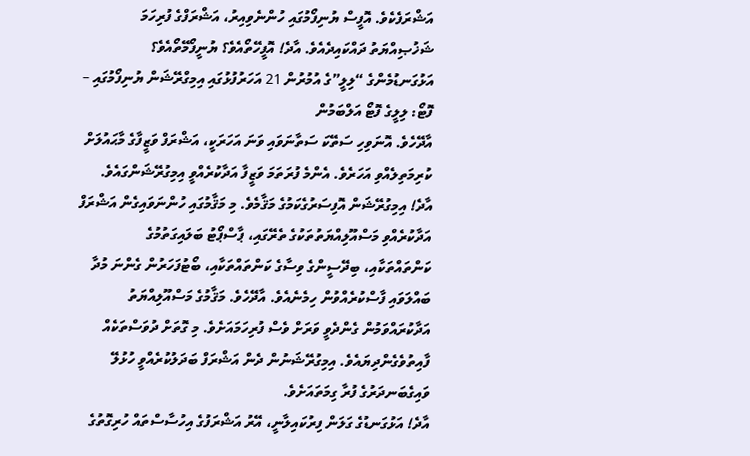އަޝްރަފެކެވެ. އޮފީސް ޔުނިފޯމުގައި ހުންނެވިއިރު، އަޝްރަފްގެ ފުރިހަމަ ޝަޚުޞިއްޔަތު ދައްކައިދެއެވެ. އާދެ! އޮފީހޭތޯއެވެ؟ ޔުނީފޯމޭތޯއެވެ؟
އަޅުގަނޑުމެންގެ “ލިލީ”ގެ އުމުރުން 21 އަހަރުފުޅުގައި އިމިގްރޭޝަން ޔުނިފޯމުގައި – ފޮޓޯ: ލިލީގެ ފޮޓޯ އަލްބަމުން
އާދޭހެވެ. އޮނަވިހި ސަތޭކަ ސަތާނަވައި ވަނަ އަހަރަކީ، އަޝްރަފް ވަޒީފާގެ މާޙައުލަށް ކުރިމަތިލެއްވި އަހަރެވެ. އެންމެ ފުރަތަމަ ވަޒީފާ އަދާކުރެއްވީ އިމިގުރޭޝަންގައެވެ. އާދެ! އިމިގުރޭޝަން އޮފިސަރުގެކަމުގެ މަޤާމެވެ. މި މަޤާމުގައި ހުންނަވައިގެން އަޝްރަފް އަދާކުރެއްވި މަސްއޫލިއްޔަތުތަކުގެ ތެރޭގައި، ޕާސްޕޯޓު ބަލައިގަތުމުގެ ކަންތައްތަކާއި، ބިދޭސީންގެ ވިސާގެ ކަންތައްތަކާއި، ބޯޓުފަހަރުން ގެންނަ މުދާ ބައްލަވައި ފާސްކުރެއްވުން ހިމެނެއެވެ. އާދޭހެވެ. މަޤާމުގެ މަސްއޫލިއްޔަތު އަދާކުރައްވަމުން ގެންދެވީ ވަރަށް ވެސް ފުރިހަމައަށެވެ. މި ގޮތަށް ދުވަސްތަކެއް ފާއިތުވެގެންދިޔައެވެ. އިމިގުރޭޝަނުން ދެން އަޝްރަފް ބަދަލުކުރެއްވީ ހުޅުލޭ ވައިގެބަނދަރުގެ ފުރާ ގިމަތައަށެވެ.
އާދެ! އަޅުގަނޑުގެ ގަލަން ފިރުކައިލާނީ، އޭރު އަޝްރަފުގެ އިހުސާސްތައް ހުރިގޮތުގެ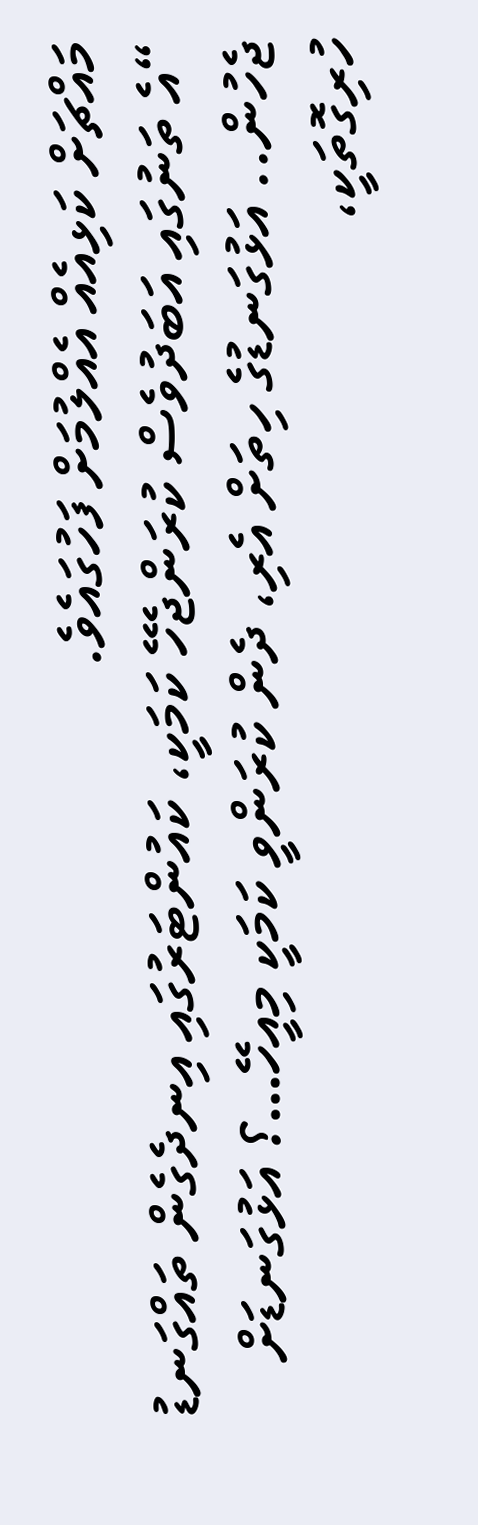މައްޗަށް ކަޅިއެއް އެއްލުމަށް ފަހުގައެވެ.
“އެ ތަނުގައި އަބަދުވެސް ކުރަންޖެހޭ ކަމަކީ، ކައުންޓަރުގައި އިނދެގެން ތައްގަނޑު ޖެހުން.. އަޅުގަނޑުގެ ހިތަށް އެރި، ދެން ކުރަންވީ ކަމަކީ މިއީހޭ…؟ އަޅުގަނޑަށް ހުރިގޮތަކީ،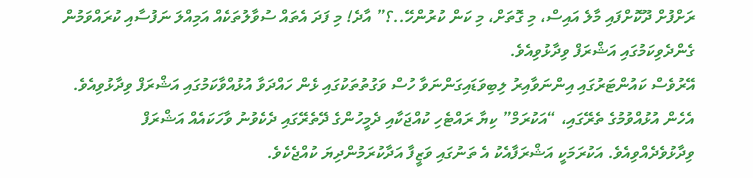ރަށްފުށް ދޫކޮށްފައި މާލެ އައިސް، މި ގޮތަށް، މި ކަން ކުރުންހޭ..؟” އާދެ! މި ފަދަ އެތައް ސުވާލުތަކެއް އަމިއްލަ ނަފުސާއި ކުރައްވަމުން ގެންދެވިކަމުގައި އަޝްރަފް ވިދާޅުވިއެވެ.
އޭރުވެސް ކައުންޓަރުގައި އިންނަވާއިރު ލިބިވަޑައިގަންނަވާ ހުސް ވަގުތުތަކުގައި ޅެން ހައްދަވާ އުޅުއްވާކަމުގައި އަޝްރަފް ވިދާޅުވިއެވެ. އެހެން އުޅުއްވުމުގެ ތެރޭގައި، “އަކުރަމް” ކިޔާ ރައްޓެހި ކުއްޖަކާއި ދެމީހުންގެ ދޭތެރޭގައި ދެކެވުނު ވާހަކައެއް އަޝްރަފް ވިދާޅުވެދެއްވިއެވެ. އަކުރަމަކީ އަޝްރަފާއެކު އެ ތަނުގައި ވަޒީފާ އަދާކުރަމުންދިޔަ ކުއްޖެކެވެ.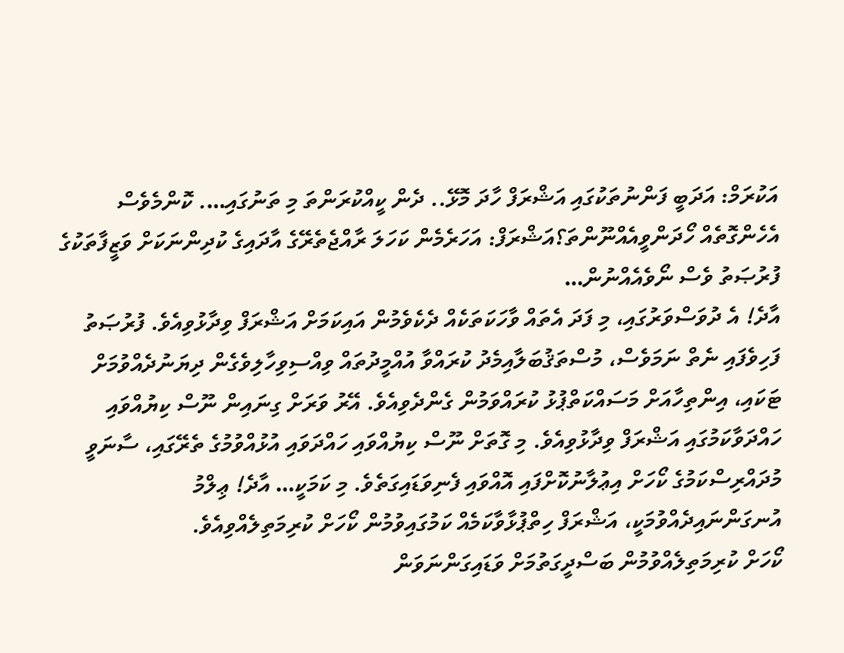އަކުރަމް: އަދަބީ ފަންނުތަކުގައި އަޝްރަފް ހާދަ މޮޅޭ.. ދެން ކީއްކުރަންތަ މި ތަނުގައި…. ކޮންމެވެސް އެހެންގޮތެއް ހޯދަންވީއެއްނޫންތަ؟އަޝްރަފް: އަހަރެމެން ކަހަލަ ރާއްޖެތެރޭގެ އާދައިގެ ކުދިންނަކަށް ވަޒީފާތަކުގެ ފުރުޞަތު ވެސް ނޯވެއެއްނުން…
އާދެ! އެ ދުވަސްވަރުގައި، މި ފަދަ އެތައް ވާހަކަތަކެއް ދެކެވެމުން އައިކަމަށް އަޝްރަފް ވިދާޅުވިއެވެ. ފުރުޞަތު ފަހިވެފައި ނެތް ނަމަވެސް، މުސްތަޤުބަލާއިމެދު ކުރައްވާ އުއްމީދުތައް ވިއްސިވިހާލިވެގެން ދިޔަނުދެއްވުމަށް ޓަކައި، އިންތިހާއަށް މަސައްކަތްޕުޅު ކުރައްވަމުން ގެންދެވިއެވެ. އޭރު ވަރަށް ގިނައިން ނޫސް ކިޔުއްވައި ހައްދަވާކަމުގައި އަޝްރަފް ވިދާޅުވިއެވެ. މި ގޮތަށް ނޫސް ކިޔުއްވައި ހައްދަވައި އުޅުއްވުމުގެ ތެރޭގައި، ސާނަވީ މުދައްރިސްކަމުގެ ކޯހަށް އިޢުލާނުކޮށްފައި އޮއްވައި ފެނިވަޑައިގަތެވެ. މި ކަމަކީ… އާދެ! ޢިލްމު އުނގަންނައިދެއްވުމަކީ، އަޝްރަފް ހިތްޕުޅާވާކަމެއް ކަމުގައިވުމުން ކޯހަށް ކުރިމަތިލެއްވިއެވެ.
ކޯހަށް ކުރިމަތިލެއްވުމުން ބަސްދީގަތުމަށް ވަޑައިގަންނަވަން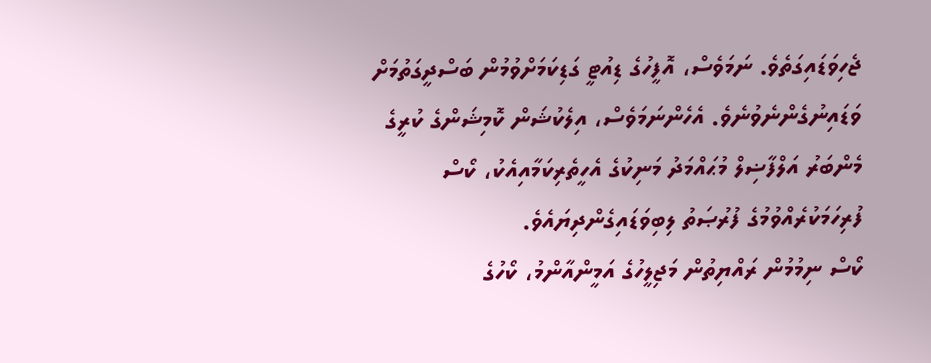ޖެހިވަޑައިގަތެވެ. ނަމަވެސް، އޮފީހުގެ ޑިއުޓީ ގަޑިކަމަށްވުމުން ބަސްދީގަތުމަށް ވަޑައިނުގެންނެވުނެވެ. އެހެންނަމަވެސް، އިލެކުޝަން ކޮމިޝަންގެ ކުރީގެ މެންބަރު އަލްފާޟިލް މުޙައްމަދު މަނިކުގެ އެހީތެރިކަމާއިއެކު، ކޯސް ފުރިހަމަކުރެއްވުމުގެ ފުރުޞަތު ލިބިވަޑައިގެންދިޔައެވެ.
ކޯސް ނިމުމުން ރައްޔިތުން މަޖިލީހުގެ އަމީންއާންމު، ކޯހުގެ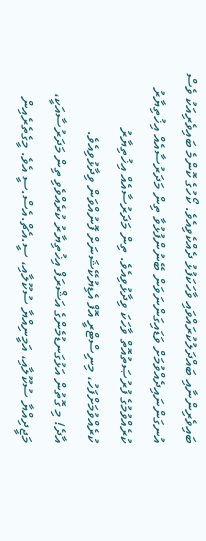ބައިވެރިންނާއި ބައްދަލުކުރައްވައި ވާހަކަފުޅު ދެއްކެވިއެވެ. ކޯހުގެ ކޮންމެ ބައިވެރިއަކު ވެސް އުނގަންނައިދެއްވުމަށް ވަޑައިގަންނަވަން ބޭނުންފުޅުވާ ތިން މަދަރުސާއެއް އިޚުތިޔާރު ކުރެއްވުމުގެ ފުރުޞަތުއޮތް ވާހަކަ ވިދާޅުވިއެވެ. ތިން މަދަރުސާއެއް އިޚުތިޔާރު ކުރެއްވުމަށްފަހު، މިނިސްޓްރީ އޮފް އެޑިޔުކޭޝަނަށް ފޮނުއްވަން ވިދާޅުވިއެވެ.
އާދެ! މި ގޮތުން އަޅުގަނޑުމެންގެ އަޝްރަފް އިޚުތިޔާރު ކުރެއްވެވި ތިން މަދަރުސާއަކީ، މަޖީދިއްޔާ ސުކޫލާއި، އަމީނިއްޔާ ސުކޫލާއި، ސީ.އެޗް.އެސް.ސީ އެވެ. މީގެތެރެއިން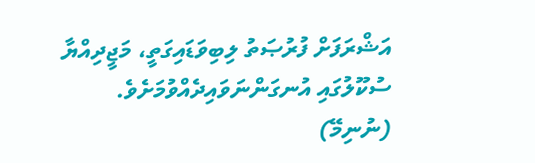އަޝްރަފަށް ފުރުޞަތު ލިބިވަޑައިގަތީ، މަޖީދިއްޔާ ސުކޫލުގައި އުނގަންނަވައިދެއްވުމަށެވެ.
(ނުނިމޭ)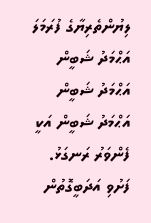ލިޔުންތެރިޔާގެ ފުރަމަލަ
އަޙްމަދު ޝަބީން
އަޙްމަދު ޝަބީން
އަޙްމަދު ޝަބީން އަކީ ފެންވަރު ރަނގަޅު. ފަށުވި އަދަބީގޮތުން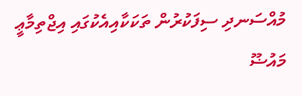މުއްސަނދި ސިފަކުރުން ތަކަކާއިއެކުގައި އިޖްތިމާޢީ މައުޟޫ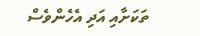ތަކަށާއި އަދި އެހެންވެސް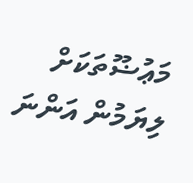މަޢުޟޫތަކަށް ލިޔަމުން އަންނަ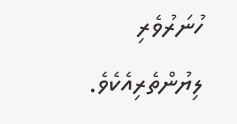ހުނަރުވެރި ލިޔުންތެރިއެކެވެ.